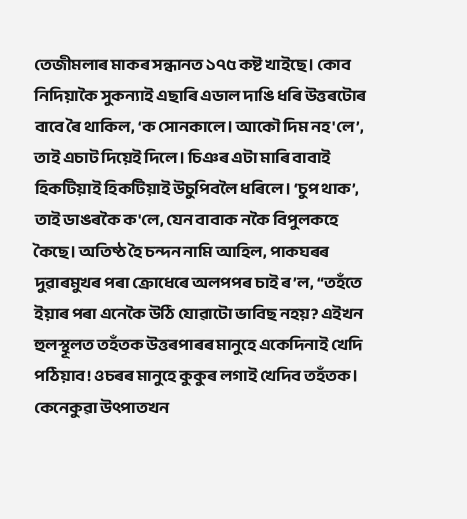তেজীমলাৰ মাকৰ সন্ধানত ১৭৫ কষ্ট খাইছে। কোব নিদিয়াকৈ সুকন্যাই এছাৰি এডাল দাঙি ধৰি উত্তৰটোৰ বাবে ৰৈ থাকিল, ‘ক সোনকালে। আকৌ দিম নহ'লে’, তাই এচাট দিয়েই দিলে। চিঞৰ এটা মাৰি বাবাই হিকটিয়াই হিকটিয়াই উচুপিবলৈ ধৰিলে। ‘চুপ থাক’, তাই ডাঙৰকৈ ক'লে, যেন বাবাক নকৈ বিপুলকহে কৈছে। অতিষ্ঠ হৈ চন্দন নামি আহিল, পাকঘৰৰ দুৱাৰমুখৰ পৰা ক্ৰোধেৰে অলপপৰ চাই ৰ’ল, “তহঁতে ইয়াৰ পৰা এনেকৈ উঠি যোৱাটো ভাবিছ নহয়? এইখন হুলস্থূলত তহঁতক উত্তৰপাৰৰ মানুহে একেদিনাই খেদি পঠিয়াব! ওচৰৰ মানুহে কুকুৰ লগাই খেদিব তহঁতক। কেনেকুৱা উৎপাতখন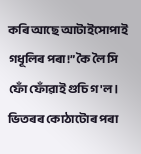কৰি আছে আটাইসোপাই গধূলিৰ পৰা!” কৈ লৈ সি ফোঁ ফোঁৱাই গুচি গ'ল। ভিতৰৰ কোঠাটোৰ পৰা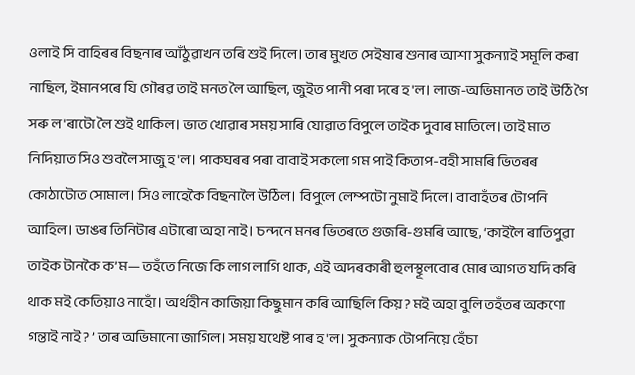ওলাই সি বাহিৰৰ বিছনাৰ আঁঠুৱাখন তৰি শুই দিলে। তাৰ মুখত সেইষাৰ শুনাৰ আশা সুকন্যাই সমূলি কৰা নাছিল, ইমানপৰে যি গৌৰৱ তাই মনত লৈ আছিল, জুইত পানী পৰা দৰে হ'ল। লাজ-অভিমানত তাই উঠি গৈ সৰু ল'ৰাটো লৈ শুই থাকিল। ভাত খোৱাৰ সময় সাৰি যোৱাত বিপুলে তাইক দুবাৰ মাতিলে। তাই মাত নিদিয়াত সিও শুবলৈ সাজু হ'ল। পাকঘৰৰ পৰা বাবাই সকলো গম পাই কিতাপ-বহী সামৰি ভিতৰৰ কোঠাটোত সোমাল। সিও লাহেকৈ বিছনালৈ উঠিল। বিপুলে লেম্পটো নুমাই দিলে। বাবাহঁতৰ টোপনি আহিল। ডাঙৰ তিনিটাৰ এটাৰো অহা নাই। চন্দনে মনৰ ভিতৰতে গুজৰি-গুমৰি আছে, ‘কাইলৈ ৰাতিপুৱা তাইক টানকৈ ক’ম— তহঁতে নিজে কি লাগ লাগি থাক, এই অদৰকাৰী হুলস্থূলবোৰ মোৰ আগত যদি কৰি থাক মই কেতিয়াও নাহোঁ। অৰ্থহীন কাজিয়া কিছুমান কৰি আছিলি কিয়? মই অহা বুলি তহঁতৰ অকণো গন্তাই নাই? ’ তাৰ অভিমানো জাগিল। সময় যথেষ্ট পাৰ হ'ল। সুকন্যাক টোপনিয়ে হেঁচা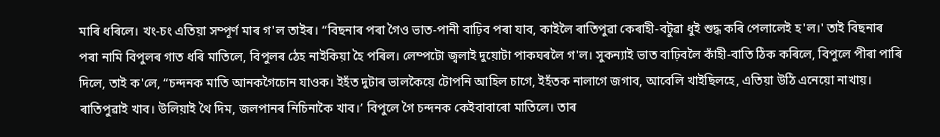মাৰি ধৰিলে। খং-চং এতিয়া সম্পূৰ্ণ মাৰ গ'ল তাইৰ। “বিছনাৰ পৰা গৈও ভাত-পানী বাঢ়িব পৰা যাব, কাইলৈ ৰাতিপুৱা কেৰাহী-বটুৱা ধুই শুদ্ধ কৰি পেলালেই হ'ল।' তাই বিছনাৰ পৰা নামি বিপুলৰ গাত ধৰি মাতিলে, বিপুলৰ ঠেহ নাইকিয়া হৈ পৰিল। লেম্পটো জ্বলাই দুয়োটা পাকঘৰলৈ গ'ল। সুকন্যাই ভাত বাঢ়িবলৈ কাঁহী-বাতি ঠিক কৰিলে, বিপুলে পীৰা পাৰি দিলে, তাই ক'লে, “চন্দনক মাতি আনকগৈচোন যাওক। ইহঁত দুটাৰ ভালকৈয়ে টোপনি আহিল চাগে, ইহঁতক নালাগে জগাব, আবেলি খাইছিলহে, এতিয়া উঠি এনেয়ো নাখায়। ৰাতিপুৱাই খাব। উলিয়াই থৈ দিম, জলপানৰ নিচিনাকৈ খাব।’ বিপুলে গৈ চন্দনক কেইবাবাৰো মাতিলে। তাৰ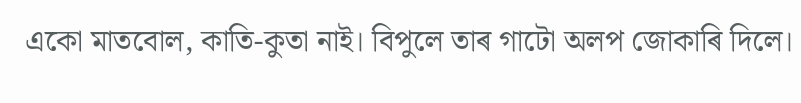একো মাতবোল, কাতি-কুতা নাই। বিপুলে তাৰ গাটো অলপ জোকাৰি দিলে।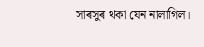সাৰসুৰ থকা যেন নালাগিল।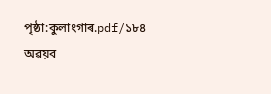পৃষ্ঠা:কুলাংগাৰ.pdf/১৮৪
অৱয়ব